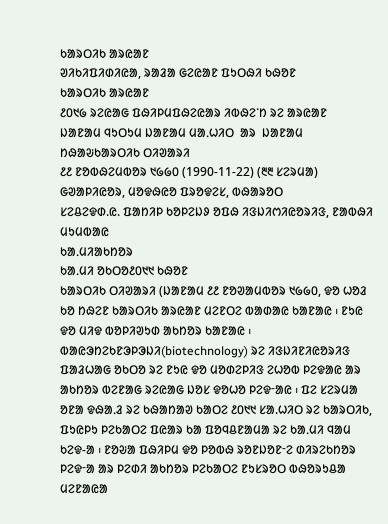ᱠᱟᱨᱛᱤᱠ ᱟᱨᱭᱟᱱ
ᱣᱤᱠᱤᱯᱤᱰᱤᱭᱟ, ᱨᱟᱲᱟ ᱜᱮᱭᱟᱱ ᱯᱩᱛᱷᱤ ᱠᱷᱚᱱ
ᱠᱟᱨᱛᱤᱠ ᱟᱨᱭᱟᱱ
᱒᱐᱑᱙ ᱨᱮᱭᱟᱜ ᱯᱷᱤᱞᱢᱯᱷᱮᱭᱟᱨ ᱤᱵᱷᱮᱸᱴ ᱨᱮ ᱟᱨᱭᱟᱱ
ᱡᱟᱱᱟᱢ ᱧᱩᱛᱩᱢ ᱡᱟᱱᱟᱢ ᱢᱟᱹᱦᱤᱛ  ᱟᱨ  ᱡᱟᱱᱟᱢ ᱴᱷᱟᱶᱠᱟᱨᱛᱤᱠ ᱛᱤᱣᱟᱨᱤ
᱒᱒ ᱱᱚᱵᱷᱮᱢᱵᱚᱨ ᱑᱙᱙᱐ (1990-11-22) (᱓᱓ ᱥᱮᱨᱢᱟ)
ᱜᱣᱟᱞᱤᱭᱚᱨ, ᱢᱚᱫᱷᱭᱚ ᱯᱨᱚᱫᱮᱥ, ᱵᱷᱟᱨᱚᱛ
ᱥᱮᱪᱮᱫᱰ.ᱭ. ᱯᱟᱴᱤᱞ ᱠᱚᱞᱮᱡᱽ ᱚᱯᱷ ᱤᱝᱡᱤᱬᱤᱭᱚᱨᱤᱝ, ᱱᱟᱵᱷᱤ ᱢᱩᱢᱵᱟᱭ
ᱠᱟᱹᱢᱤᱟᱠᱴᱚᱨ
ᱠᱟᱹᱢᱤ ᱚᱠᱛᱚ᱒᱐᱑᱑ ᱠᱷᱚᱱ
ᱠᱟᱨᱛᱤᱠ ᱛᱤᱣᱟᱨᱤ (ᱡᱟᱱᱟᱢ ᱒᱒ ᱱᱚᱣᱟᱢᱵᱚᱨ ᱑᱙᱙᱐, ᱫᱚ ᱦᱚᱲ ᱠᱚ ᱴᱷᱮᱱ ᱠᱟᱨᱛᱤᱠ ᱟᱨᱭᱟᱱ ᱢᱮᱱᱛᱮ ᱵᱟᱰᱟᱭ ᱠᱟᱱᱟᱭ ᱾ ᱱᱩᱭ ᱫᱚ ᱢᱤᱫ ᱵᱚᱞᱤᱣᱩᱰ ᱟᱠᱴᱚᱨ ᱠᱟᱱᱟᱭ ᱾ ᱵᱟᱭᱳᱴᱮᱠᱱᱳᱞᱳᱡᱤ(biotechnology) ᱨᱮ ᱤᱝᱡᱤᱱᱤᱭᱚᱨᱤᱝ ᱯᱟᱲᱦᱟᱜ ᱚᱠᱛᱚ ᱨᱮ ᱱᱩᱭ ᱫᱚ ᱢᱚᱰᱮᱞᱤᱝ ᱮᱦᱚᱵ ᱞᱮᱫᱟᱭ ᱟᱨ ᱟᱠᱴᱚᱨ ᱵᱮᱱᱟᱜ ᱨᱮᱭᱟᱜ ᱡᱚᱥ ᱫᱚᱦᱚ ᱞᱮᱫᱼᱟᱭ ᱾ ᱯᱮ ᱥᱮᱨᱢᱟ ᱚᱱᱟ ᱫᱷᱟᱹᱲ ᱨᱮ ᱠᱷᱟᱴᱟᱣ ᱠᱟᱛᱮ ᱒᱐᱑᱑ ᱥᱟ.ᱦᱤᱛ ᱨᱮ ᱠᱟᱨᱛᱤᱠ, ᱯᱩᱭᱞᱩ ᱞᱮᱠᱟᱛᱮ ᱯᱭᱟᱨ ᱠᱟ ᱯᱚᱧᱪᱱᱟᱢᱟ ᱨᱮ ᱠᱟᱹᱢᱤ ᱧᱟᱢ ᱠᱮᱫ-ᱟ ᱾ ᱱᱚᱶᱟ ᱯᱷᱤᱞᱢ ᱫᱚ ᱞᱚᱵᱷ ᱨᱚᱱᱡᱚᱱᱼᱮ ᱰᱤᱨᱮᱠᱴᱚᱨ ᱞᱮᱫᱼᱟ ᱟᱨ ᱞᱮᱰᱤ ᱟᱠᱴᱚᱨ ᱞᱮᱠᱟᱛᱮ ᱱᱩᱥᱨᱚᱛ ᱵᱷᱚᱨᱩᱪᱟ ᱢᱮᱱᱟᱭᱟ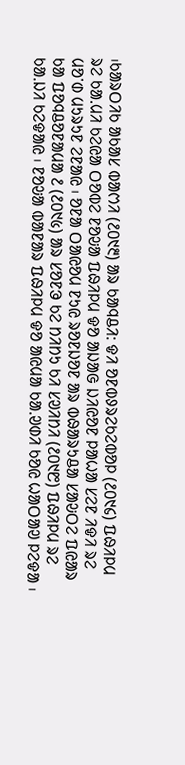᱾ᱠᱟᱨᱛᱤᱠ ᱟᱠᱟᱥ ᱵᱟᱬᱤ (᱒᱐᱑᱓) ᱟᱨ ᱠᱟᱧᱪᱤ: ᱫᱤ ᱚᱱᱵᱽᱨᱮᱠᱮᱵᱚᱞ (᱒᱐᱑᱔) ᱯᱷᱤᱞᱢ ᱨᱮ ᱠᱟᱹᱢᱤ ᱠᱮᱭᱟ ᱛᱚᱵᱮ ᱱᱚᱶᱟ ᱯᱷᱤᱞᱢ ᱫᱚ ᱟᱡᱟᱜ ᱡᱤᱭᱚᱱ ᱞᱟᱦᱟ ᱥᱮᱱ ᱤᱫᱤ ᱨᱮ ᱢᱚᱸᱰ ᱢᱩᱨᱩᱱ ᱮᱱᱟᱭ ᱾ ᱚᱱᱟ ᱛᱟᱭᱚᱢ ᱱᱩᱭ ᱨᱚᱱᱡᱚᱱ ᱟᱨ ᱵᱷᱟᱨᱩᱪᱟ ᱥᱟᱶᱛᱮ ᱯᱭᱟᱨ ᱠᱟ ᱯᱚᱧᱪᱚᱱᱟᱢᱟ ᱒ (᱒᱐᱑᱕) ᱟᱨ ᱥᱚᱱᱳ ᱠᱮ ᱴᱤᱴᱩ ᱠᱤ ᱥᱣᱤᱴᱤ (᱒᱐᱑᱘) ᱯᱷᱤᱞᱢ ᱨᱮ ᱠᱟᱹᱡᱤ ᱠᱮᱫᱟᱭ ᱾ ᱱᱚᱶᱟ ᱵᱟᱱᱟᱨ ᱯᱷᱤᱞᱢ ᱫᱚ ᱟᱭᱢᱟ ᱠᱟᱹᱣᱰᱤ ᱠᱚᱭ ᱦᱟᱛᱟᱣ ᱞᱮᱫᱟ ᱾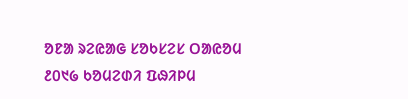ᱚᱱᱟ ᱨᱮᱭᱟᱜ ᱥᱚᱠᱥᱮᱥ ᱛᱟᱭᱚᱢ ᱒᱐᱑᱙ ᱠᱚᱢᱮᱰᱤ ᱯᱷᱤᱞᱢ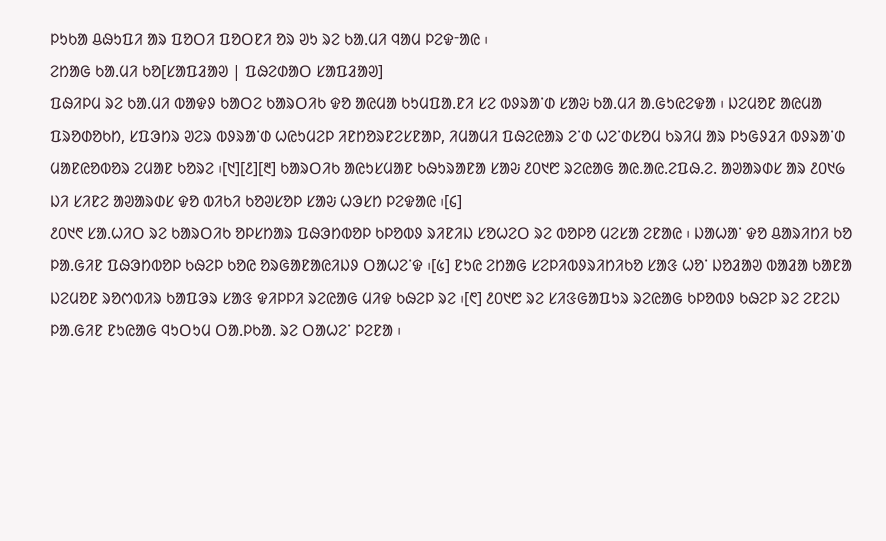ᱞᱩᱠᱟ ᱪᱷᱩᱯᱤ ᱟᱨ ᱯᱚᱛᱤ ᱯᱚᱛᱱᱤ ᱚᱨ ᱣᱩ ᱨᱮ ᱠᱟᱹᱢᱤ ᱧᱟᱢ ᱞᱮᱫᱼᱟᱭ ᱾
ᱮᱴᱟᱜ ᱠᱟ.ᱢᱤ ᱠᱚ[ᱥᱟᱯᱲᱟᱣ | ᱯᱷᱮᱰᱟᱛ ᱥᱟᱯᱲᱟᱣ]
ᱯᱷᱤᱞᱢ ᱨᱮ ᱠᱟ.ᱢᱤ ᱵᱟᱫᱽ ᱠᱟᱛᱮ ᱠᱟᱨᱛᱤᱠ ᱫᱚ ᱟᱭᱢᱟ ᱠᱩᱢᱯᱟ.ᱱᱤ ᱥᱮ ᱵᱽᱨᱟᱸᱰ ᱥᱟᱶ ᱠᱟ.ᱢᱤ ᱟ.ᱜᱩᱭᱮᱫᱟ ᱾ ᱡᱮᱢᱚᱱ ᱟᱭᱢᱟ ᱯᱨᱚᱰᱚᱠᱴ, ᱥᱯᱳᱴᱨ ᱣᱮᱨ ᱵᱽᱨᱟᱸᱰ ᱦᱭᱩᱢᱮᱞ ᱤᱱᱴᱚᱨᱱᱮᱥᱱᱟᱞ, ᱤᱢᱟᱢᱤ ᱯᱷᱮᱭᱟᱨ ᱮᱸᱰ ᱦᱮᱸᱰᱥᱚᱢ ᱠᱨᱤᱢ ᱟᱨ ᱞᱩᱜᱽᱲᱤ ᱵᱽᱨᱟᱸᱰ ᱢᱟᱱᱭᱚᱵᱚᱨ ᱮᱢᱟᱱ ᱠᱚᱨᱮ ᱾[᱑][᱒][᱓] ᱠᱟᱨᱛᱤᱠ ᱟᱭᱩᱥᱢᱟᱱ ᱠᱷᱩᱨᱟᱱᱟ ᱥᱟᱶ ᱒᱐᱑᱘ ᱨᱮᱭᱟᱜ ᱟᱭ.ᱟᱭ.ᱮᱯᱷ.ᱮ. ᱟᱣᱟᱨᱰᱥ ᱟᱨ ᱒᱐᱑᱙ ᱡᱤ ᱥᱤᱱᱮ ᱟᱣᱟᱨᱰᱥ ᱫᱚ ᱵᱤᱠᱤ ᱠᱚᱣᱥᱚᱞ ᱥᱟᱶ ᱦᱳᱥᱴ ᱞᱮᱫᱟᱭ ᱾[᱔]
᱒᱐᱑᱖ ᱥᱟ.ᱦᱤᱛ ᱨᱮ ᱠᱟᱨᱛᱤᱠ ᱚᱞᱥᱴᱟᱨ ᱯᱷᱳᱴᱵᱚᱞ ᱠᱞᱚᱵᱽ ᱨᱤᱱᱤᱡ ᱥᱚᱦᱮᱛ ᱨᱮ ᱵᱚᱞᱚ ᱢᱮᱥᱟ ᱮᱱᱟᱭ ᱾ ᱡᱟᱦᱟᱸ ᱫᱚ ᱪᱟᱨᱤᱴᱤ ᱠᱚ ᱞᱟ.ᱜᱤᱱ ᱯᱷᱳᱴᱵᱚᱞ ᱠᱷᱮᱞ ᱠᱚᱭ ᱚᱨᱜᱟᱱᱟᱭᱤᱡᱽ ᱛᱟᱦᱮᱸᱫ ᱾[᱕] ᱱᱩᱭ ᱮᱴᱟᱜ ᱥᱮᱞᱤᱵᱽᱨᱤᱴᱤᱠᱚ ᱥᱟᱝ ᱦᱚᱸ ᱡᱚᱲᱟᱣ ᱵᱟᱲᱟ ᱠᱟᱱᱟ ᱡᱮᱢᱚᱱ ᱨᱚᱬᱵᱤᱨ ᱠᱟᱯᱳᱨ ᱥᱟᱝ ᱫᱤᱞᱞᱤ ᱨᱮᱭᱟᱜ ᱢᱤᱫ ᱠᱷᱮᱞ ᱨᱮ ᱾[᱖] ᱒᱐᱑᱘ ᱨᱮ ᱥᱤᱝᱜᱟᱯᱩᱨ ᱨᱮᱭᱟᱜ ᱠᱞᱚᱵᱽ ᱠᱷᱮᱞ ᱨᱮ ᱮᱱᱮᱡ ᱞᱟ.ᱜᱤᱱ ᱱᱩᱭᱟᱜ ᱧᱩᱛᱩᱢ ᱛᱟ.ᱞᱠᱟ. ᱨᱮ ᱛᱟᱦᱮᱸ ᱞᱮᱱᱟ ᱾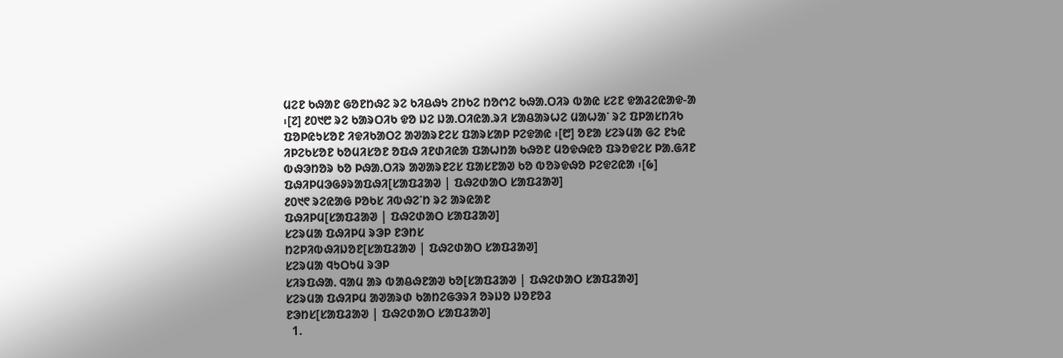ᱢᱮᱱ ᱠᱷᱟᱱ ᱜᱚᱱᱴᱷᱮ ᱨᱮ ᱠᱤᱪᱷᱩ ᱮᱴᱠᱮ ᱴᱚᱬᱮ ᱠᱷᱟ.ᱛᱤᱨ ᱵᱟᱭ ᱥᱮᱱ ᱫᱟᱲᱮᱭᱟᱫ-ᱟ ᱾[᱗] ᱒᱐᱑᱘ ᱨᱮ ᱠᱟᱨᱛᱤᱠ ᱫᱚ ᱡᱮ ᱡᱟ.ᱛᱤᱭᱟ.ᱨᱤ ᱥᱟᱪᱟᱨᱦᱮ ᱢᱟᱦᱟᱸ ᱨᱮ ᱯᱞᱟᱥᱴᱤᱠ ᱯᱚᱞᱭᱩᱥᱚᱱ ᱤᱫᱤᱠᱟᱛᱮ ᱟᱣᱟᱨᱱᱮᱥ ᱯᱟᱨᱥᱟᱞ ᱞᱮᱫᱟᱭ ᱾[᱘] ᱚᱱᱟ ᱥᱮᱨᱢᱟ ᱜᱮ ᱱᱩᱭ ᱤᱞᱮᱠᱥᱚᱱ ᱠᱚᱢᱤᱥᱚᱱ ᱚᱯᱷ ᱤᱱᱰᱤᱭᱟ ᱯᱟᱦᱴᱟ ᱠᱷᱚᱱ ᱢᱚᱫᱷᱭᱚ ᱯᱨᱚᱫᱮᱥ ᱞᱟ.ᱜᱤᱱ ᱵᱷᱳᱴᱚᱨ ᱠᱚ ᱞᱷᱟ.ᱛᱤᱨ ᱟᱣᱟᱨᱱᱮᱥ ᱯᱟᱥᱱᱟᱣ ᱠᱚ ᱵᱚᱨᱫᱷᱚ ᱞᱮᱫᱮᱭᱟ ᱾[᱙]
ᱯᱷᱤᱞᱢᱳᱜᱽᱨᱟᱯᱷᱤ[ᱥᱟᱯᱲᱟᱣ | ᱯᱷᱮᱰᱟᱛ ᱥᱟᱯᱲᱟᱣ]
᱒᱐᱑᱖ ᱨᱮᱭᱟᱜ ᱞᱚᱠᱥ ᱤᱵᱷᱮᱸᱴ ᱨᱮ ᱟᱨᱭᱟᱱ
ᱯᱷᱤᱞᱢ[ᱥᱟᱯᱲᱟᱣ | ᱯᱷᱮᱰᱟᱛ ᱥᱟᱯᱲᱟᱣ]
ᱥᱮᱨᱢᱟ ᱯᱷᱤᱞᱢ ᱨᱳᱞ ᱱᱳᱴᱥ
ᱴᱮᱞᱤᱵᱷᱤᱡᱚᱱ[ᱥᱟᱯᱲᱟᱣ | ᱯᱷᱮᱰᱟᱛ ᱥᱟᱯᱲᱟᱣ]
ᱥᱮᱨᱢᱟ ᱧᱩᱛᱩᱢ ᱨᱳᱞ
ᱥᱤᱨᱯᱷᱟ. ᱧᱟᱢ ᱟᱨ ᱵᱟᱪᱷᱱᱟᱣ ᱠᱚ[ᱥᱟᱯᱲᱟᱣ | ᱯᱷᱮᱰᱟᱛ ᱥᱟᱯᱲᱟᱣ]
ᱥᱮᱨᱢᱟ ᱯᱷᱤᱞᱢ ᱟᱣᱟᱨᱰ ᱠᱟᱴᱮᱜᱳᱨᱤ ᱚᱨᱡᱚ ᱡᱚᱱᱚᱲ
ᱱᱳᱴᱥ[ᱥᱟᱯᱲᱟᱣ | ᱯᱷᱮᱰᱟᱛ ᱥᱟᱯᱲᱟᱣ]
  1.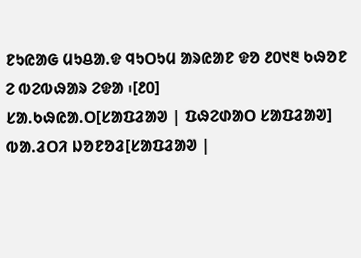ᱱᱩᱭᱟᱜ ᱢᱩᱪᱟ.ᱫ ᱧᱩᱛᱩᱢ ᱟᱨᱭᱟᱱ ᱫᱚ ᱒᱐᱑᱓ ᱠᱷᱚᱱ ᱮ ᱵᱮᱵᱷᱟᱨ ᱮᱫᱟ ᱾[᱒᱐]
ᱥᱟ.ᱠᱷᱭᱟ.ᱛ[ᱥᱟᱯᱲᱟᱣ | ᱯᱷᱮᱰᱟᱛ ᱥᱟᱯᱲᱟᱣ]
ᱵᱟ.ᱲᱛᱤ ᱡᱚᱱᱚᱲ[ᱥᱟᱯᱲᱟᱣ |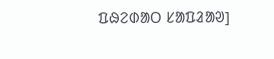ᱯᱷᱮᱰᱟᱛ ᱥᱟᱯᱲᱟᱣ]